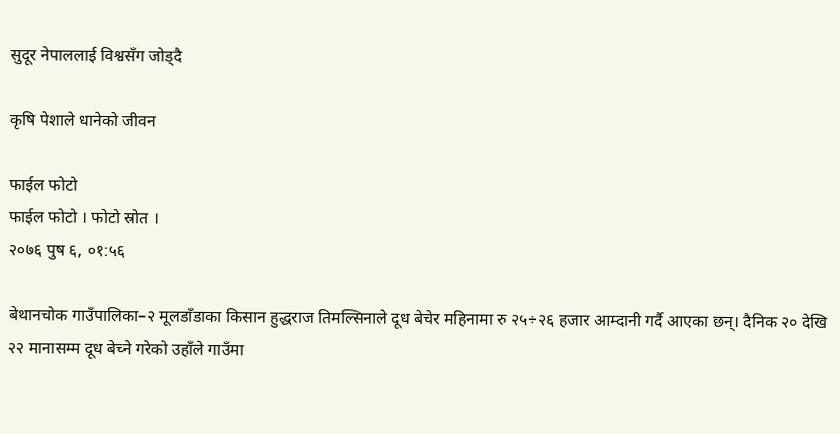सुदूर नेपाललाई विश्वसँग जोड्दै

कृषि पेशाले धानेको जीवन

फाईल फोटो
फाईल फोटो । फोटो स्रोत ।
२०७६ पुष ६, ०१:५६

बेथानचोक गाउँपालिका–२ मूलडाँडाका किसान हुद्धराज तिमल्सिनाले दूध बेचेर महिनामा रु २५÷२६ हजार आम्दानी गर्दै आएका छन्। दैनिक २० देखि २२ मानासम्म दूध बेच्ने गरेको उहाँले गाउँमा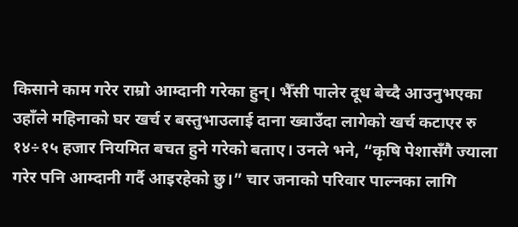किसाने काम गरेर राम्रो आम्दानी गरेका हुन्। भैँसी पालेर दूध बेच्दै आउनुभएका उहाँले महिनाको घर खर्च र बस्तुभाउलाई दाना ख्वाउँदा लागेको खर्च कटाएर रु १४÷१५ हजार नियमित बचत हुने गरेको बताए। उनले भने, “कृषि पेशासँगै ज्याला गरेर पनि आम्दानी गर्दै आइरहेको छु।” चार जनाको परिवार पाल्नका लागि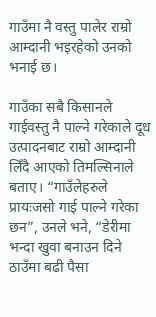गाउँमा नै वस्तु पालेर राम्रो आम्दानी भइरहेको उनको भनाई छ।

गाउँका सबै किसानले गाईवस्तु नै पाल्ने गरेकाले दूध उत्पादनबाट राम्रो आम्दानी लिँदै आएको तिमल्सिनाले बताए। “गाउँलेहरुले प्रायःजसो गाई पाल्ने गरेका छन”, उनले भने, “डेरीमा भन्दा खुवा बनाउन दिने ठाउँमा बढी पैसा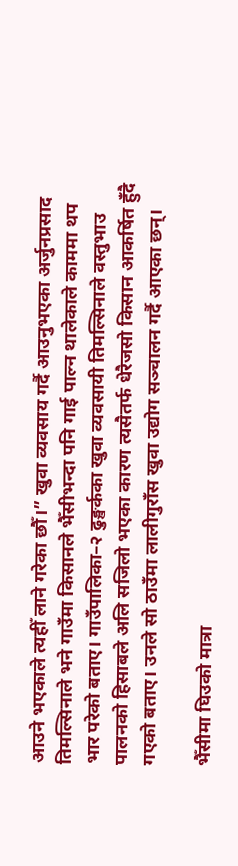आउने भएकाले त्यहीँ लाने गरेका छौँ।” खुवा व्यवसाय गर्दै आउनुभएका अर्जुनप्रसाद तिमल्सिनाले भने गाउँमा किसानले भैँसीभन्दा पनि गाई पाल्न थालेकाले काममा थप भार परेको बताए। गाउँपालिका–२ ढुङ्खर्कका खुवा व्यवसायी तिमल्सिनाले वस्तुभाउ पालनको हिसाबले अलि सजिलो भएका कारण त्यसैतर्फ धेरैजसो किसान आकर्षित हुँदै गएको बताए। उनले सो ठाउँमा लालीगुराँस खुवा उद्योग सञ्चालन गर्दै आएका छन्।

भैँसीमा घिउको मात्रा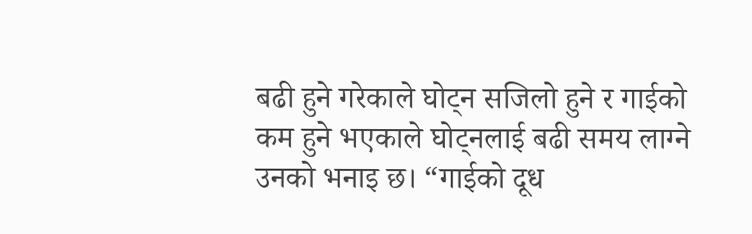बढी हुने गरेकाले घोट्न सजिलो हुने र गाईको कम हुने भएकाले घोट्नलाई बढी समय लाग्ने उनको भनाइ छ। “गाईको दूध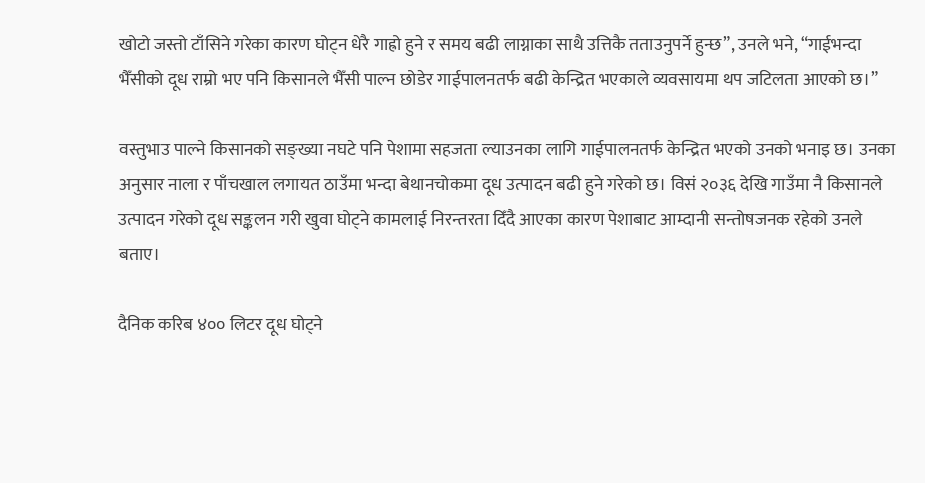खोटो जस्तो टाँसिने गरेका कारण घोट्न धेरै गाह्रो हुने र समय बढी लाग्नाका साथै उत्तिकै तताउनुपर्ने हुन्छ”, उनले भने, “गाईभन्दा भैँसीको दूध राम्रो भए पनि किसानले भैँसी पाल्न छोडेर गाईपालनतर्फ बढी केन्द्रित भएकाले व्यवसायमा थप जटिलता आएको छ।”

वस्तुभाउ पाल्ने किसानको सङ्ख्या नघटे पनि पेशामा सहजता ल्याउनका लागि गाईपालनतर्फ केन्द्रित भएको उनको भनाइ छ। उनका अनुसार नाला र पाँचखाल लगायत ठाउँमा भन्दा बेथानचोकमा दूध उत्पादन बढी हुने गरेको छ। विसं २०३६ देखि गाउँमा नै किसानले उत्पादन गरेको दूध सङ्कलन गरी खुवा घोट्ने कामलाई निरन्तरता दिँदै आएका कारण पेशाबाट आम्दानी सन्तोषजनक रहेको उनले बताए।

दैनिक करिब ४०० लिटर दूध घोट्ने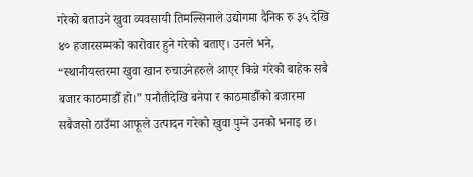गरेको बताउने खुवा व्यवसायी तिमल्सिनाले उद्योगमा दैनिक रु ३५ देखि ४० हजारसम्मको कारोवार हुने गरेको बताए। उनले भने, “स्थानीयस्तरमा खुवा खान रुचाउनेहरुले आएर किन्ने गरेको बाहेक सबै बजार काठमाडौँ हो।” पनौतीदेखि बनेपा र काठमाडौँको बजारमा सबैजसो ठाउँमा आफूले उत्पादन गरेको खुवा पुग्ने उनको भनाइ छ।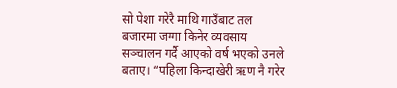सो पेशा गरेरै माथि गाउँबाट तल बजारमा जग्गा किनेर व्यवसाय सञ्चालन गर्दै आएको वर्ष भएको उनले बताए। “पहिला किन्दाखेरी ऋण नै गरेर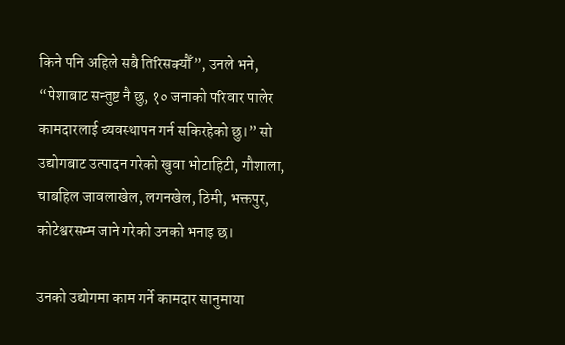किने पनि अहिले सबै तिरिसक्यौँ”, उनले भने, “पेशाबाट सन्तुष्ट नै छु, १० जनाको परिवार पालेर कामदारलाई व्यवस्थापन गर्न सकिरहेको छु।” सो उद्योगबाट उत्पादन गरेको खुवा भोटाहिटी, गौशाला, चाबहिल जावलाखेल, लगनखेल, ठिमी, भक्तपुर, कोटेश्वरसम्म जाने गरेको उनको भनाइ छ।

उनको उद्योगमा काम गर्ने कामदार सानुमाया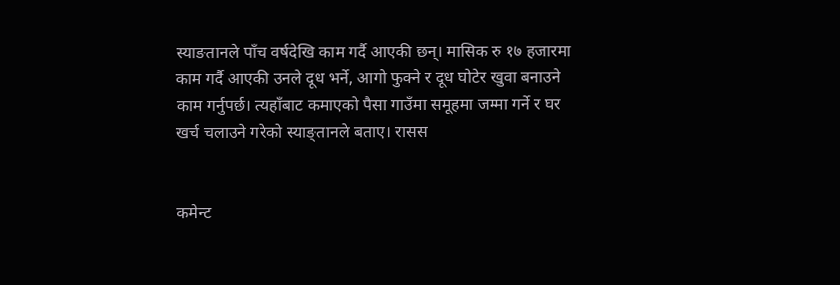स्याङतानले पाँच वर्षदेखि काम गर्दै आएकी छन्। मासिक रु १७ हजारमा काम गर्दै आएकी उनले दूध भर्ने, आगो फुक्ने र दूध घोटेर खुवा बनाउने काम गर्नुपर्छ। त्यहाँबाट कमाएको पैसा गाउँमा समूहमा जम्मा गर्ने र घर खर्च चलाउने गरेको स्याङ्तानले बताए। रासस


कमेन्ट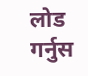लोड गर्नुस